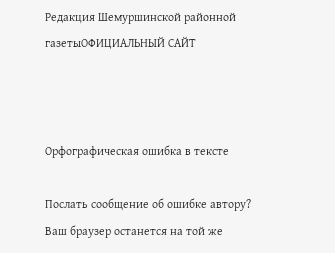Редакция Шемуршинской районной газетыОФИЦИАЛЬНЫЙ САЙТ



Орфографическая ошибка в тексте

Послать сообщение об ошибке автору?
Ваш браузер останется на той же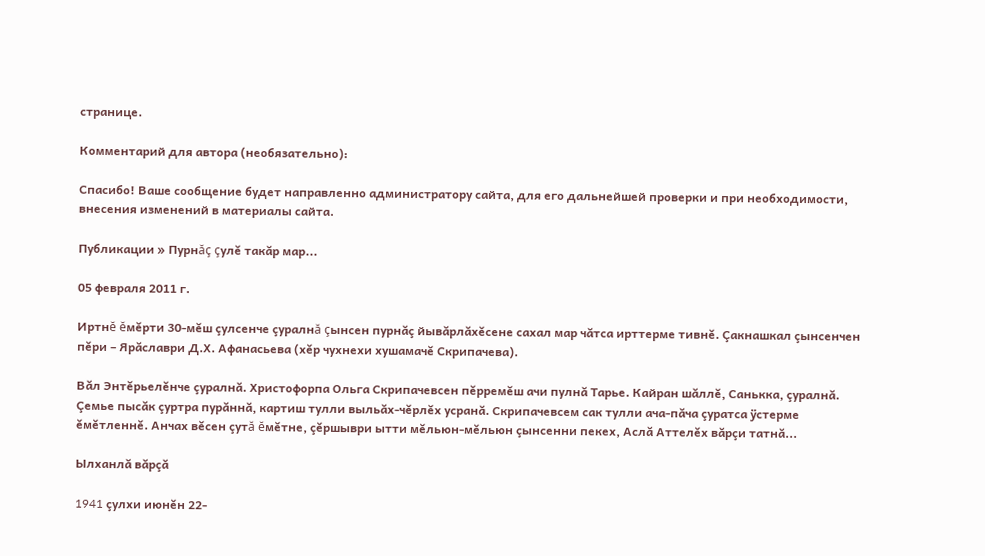странице.

Комментарий для автора (необязательно):

Спасибо! Ваше сообщение будет направленно администратору сайта, для его дальнейшей проверки и при необходимости, внесения изменений в материалы сайта.

Публикации » Пурнăç çулĕ такăр мар...

05 февраля 2011 г.

Иртнĕ ĕмĕрти 30-мĕш çулсенче çуралнă çынсен пурнăç йывăрлăхĕсене сахал мар чăтса ирттерме тивнĕ. Çакнашкал çынсенчен пĕри – Ярăславри Д.Х. Афанасьева (хĕр чухнехи хушамачĕ Скрипачева).

Вăл Энтĕрьелĕнче çуралнă. Христофорпа Ольга Скрипачевсен пĕрремĕш ачи пулнă Тарье. Кайран шăллĕ, Санькка, çуралнă. Çемье пысăк çуртра пурăннă, картиш тулли выльăх-чĕрлĕх усранă. Скрипачевсем сак тулли ача-пăча çуратса ÿстерме ĕмĕтленнĕ. Анчах вĕсен çутă ĕмĕтне, çĕршыври ытти мĕльюн-мĕльюн çынсенни пекех, Аслă Аттелĕх вăрçи татнă...

Ылханлă вăрçă

1941 çулхи июнĕн 22-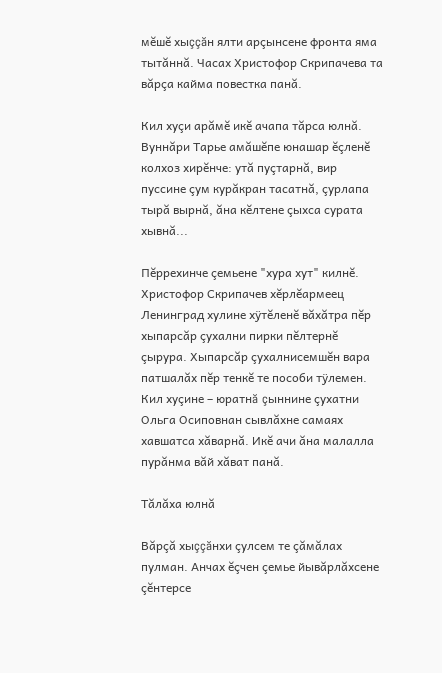мĕшĕ хыççăн ялти арçынсене фронта яма тытăннă. Часах Христофор Скрипачева та вăрçа кайма повестка панă.

Кил хуçи арăмĕ икĕ ачапа тăрса юлнă. Вуннăри Тарье амăшĕпе юнашар ĕçленĕ колхоз хирĕнче: утă пуçтарнă, вир пуссине çум курăкран тасатнă, çурлапа тырă вырнă, ăна кĕлтене çыхса сурата хывнă...

Пĕррехинче çемьене "хура хут" килнĕ. Христофор Скрипачев хĕрлĕармеец Ленинград хулине хÿтĕленĕ вăхăтра пĕр хыпарсăр çухални пирки пĕлтернĕ çырура. Хыпарсăр çухалнисемшĕн вара патшалăх пĕр тенкĕ те пособи тÿлемен. Кил хуçине – юратнă çыннине çухатни Ольга Осиповнан сывлăхне самаях хавшатса хăварнă. Икĕ ачи ăна малалла пурăнма вăй хăват панă.

Тăлăха юлнă

Вăрçă хыççăнхи çулсем те çăмăлах пулман. Анчах ĕçчен çемье йывăрлăхсене çĕнтерсе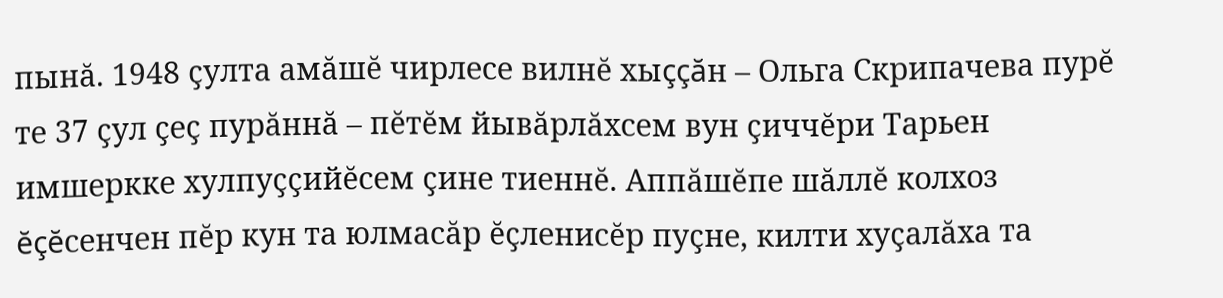пынă. 1948 çулта амăшĕ чирлесе вилнĕ хыççăн – Ольга Скрипачева пурĕ те 37 çул çеç пурăннă – пĕтĕм йывăрлăхсем вун çиччĕри Тарьен имшеркке хулпуççийĕсем çине тиеннĕ. Аппăшĕпе шăллĕ колхоз ĕçĕсенчен пĕр кун та юлмасăр ĕçленисĕр пуçне, килти хуçалăха та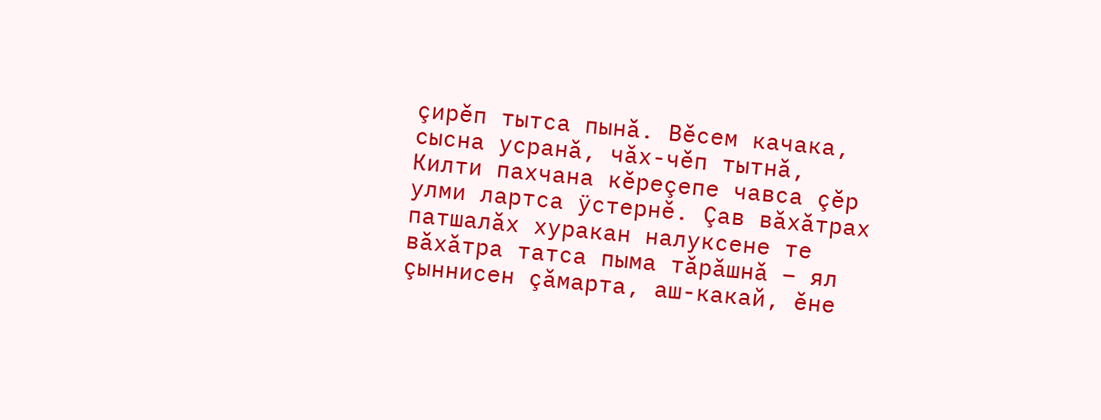çирĕп тытса пынă. Вĕсем качака, сысна усранă, чăх-чĕп тытнă, Килти пахчана кĕреçепе чавса çĕр улми лартса ÿстернĕ. Çав вăхăтрах патшалăх хуракан налуксене те вăхăтра татса пыма тăрăшнă – ял çыннисен çăмарта, аш-какай, ĕне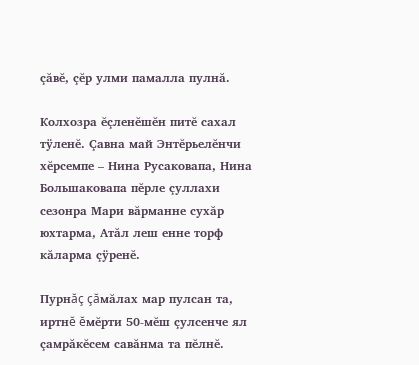çăвĕ, çĕр улми памалла пулнă.

Колхозра ĕçленĕшĕн питĕ сахал тÿленĕ. Çавна май Энтĕрьелĕнчи хĕрсемпе – Нина Русаковапа, Нина Большаковапа пĕрле çуллахи сезонра Мари вăрманне сухăр юхтарма, Атăл леш енне торф кăларма çÿренĕ.

Пурнăç çăмăлах мар пулсан та, иртнĕ ĕмĕрти 50-мĕш çулсенче ял çамрăкĕсем савăнма та пĕлнĕ.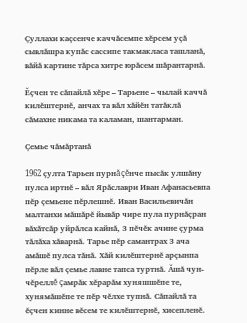Çуллахи каçсенче каччăсемпе хĕрсем уçă сывлăшра купăс сассипе такмакласа ташланă, вăйă картине тăрса хитре юрăсем шăрантарнă.

Ĕçчен те сăпайлă хĕре – Тарьене – чылай каччă килĕштернĕ, анчах та вăл хăйĕн татăклă сăмахне никама та каламан, шантарман.

Çемье чăмăртанă

1962 çулта Тарьен пурнăçĕнче пысăк улшăну пулса иртнĕ – вăл Ярăславри Иван Афанасьевпа пĕр çемьене пĕрлешнĕ. Иван Васильевичăн малтанхи мăшăрĕ йывăр чире пула пурнăçран вăхăтсăр уйрăлса кайнă, 3 пĕчĕк ачине çурма тăлăха хăварнă. Тарье пĕр самантрах 3 ача амăшĕ пулса тăнă. Хăй килĕштернĕ арçынпа пĕрле вăл çемье лавне тапса туртнă. Ăшă чун-чĕреллĕ çамрăк хĕрарăм хуняшшĕпе те, хунямăшĕпе те пĕр чĕлхе тупнă. Сăпайлă та ĕçчен кинне вĕсем те килĕштернĕ, хисепленĕ.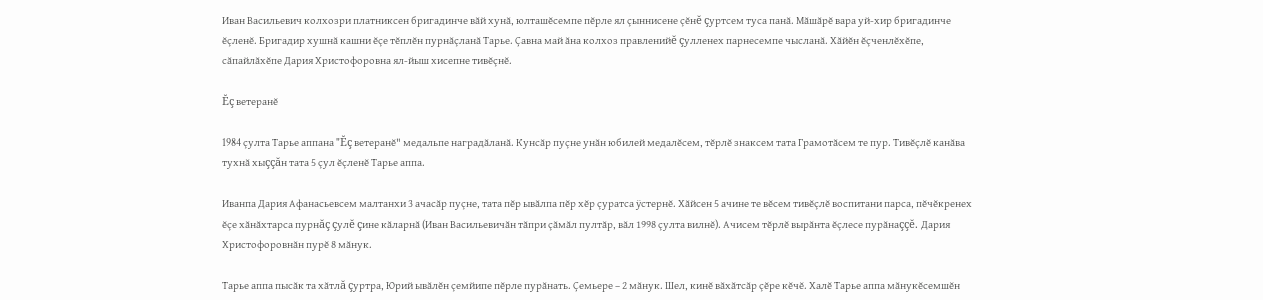Иван Васильевич колхозри платниксен бригадинче вăй хунă, юлташĕсемпе пĕрле ял çыннисене çĕнĕ çуртсем туса панă. Мăшăрĕ вара уй-хир бригадинче ĕçленĕ. Бригадир хушнă кашни ĕçе тĕплĕн пурнăçланă Тарье. Çавна май ăна колхоз правленийĕ çулленех парнесемпе чысланă. Хăйĕн ĕçченлĕхĕпе, сăпайлăхĕпе Дария Христофоровна ял-йыш хисепне тивĕçнĕ.

Ĕç ветеранĕ

1984 çулта Тарье аппана "Ĕç ветеранĕ" медальпе наградăланă. Кунсăр пуçне унăн юбилей медалĕсем, тĕрлĕ знаксем тата Грамотăсем те пур. Тивĕçлĕ канăва тухнă хыççăн тата 5 çул ĕçленĕ Тарье аппа.

Иванпа Дария Афанасьевсем малтанхи 3 ачасăр пуçне, тата пĕр ывăлпа пĕр хĕр çуратса ÿстернĕ. Хăйсен 5 ачине те вĕсем тивĕçлĕ воспитани парса, пĕчĕкренех ĕçе хăнăхтарса пурнăç çулĕ çине кăларнă (Иван Васильевичăн тăпри çăмăл пултăр, вăл 1998 çулта вилнĕ). Ачисем тĕрлĕ вырăнта ĕçлесе пурăнаççĕ. Дария Христофоровнăн пурĕ 8 мăнук.

Тарье аппа пысăк та хăтлă çуртра, Юрий ывăлĕн çемйипе пĕрле пурăнать. Çемьере – 2 мăнук. Шел, кинĕ вăхăтсăр çĕре кĕчĕ. Халĕ Тарье аппа мăнукĕсемшĕн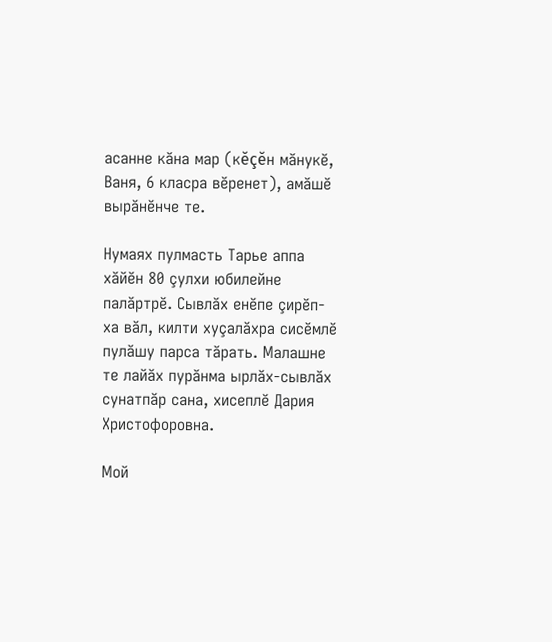асанне кăна мар (кĕçĕн мăнукĕ, Ваня, 6 класра вĕренет), амăшĕ вырăнĕнче те.

Нумаях пулмасть Тарье аппа хăйĕн 80 çулхи юбилейне палăртрĕ. Сывлăх енĕпе çирĕп-ха вăл, килти хуçалăхра сисĕмлĕ пулăшу парса тăрать. Малашне те лайăх пурăнма ырлăх-сывлăх сунатпăр сана, хисеплĕ Дария Христофоровна.

Мой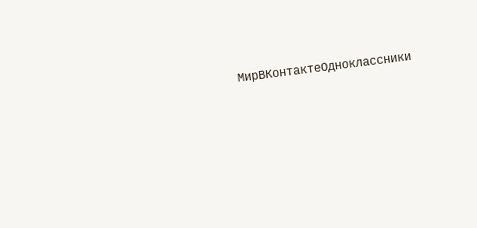МирВКонтактеОдноклассники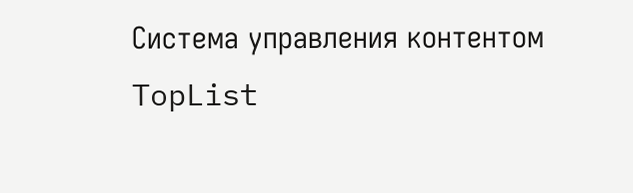Система управления контентом
TopList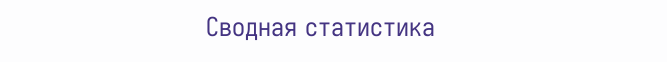Сводная статистика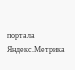портала Яндекс.Метрика